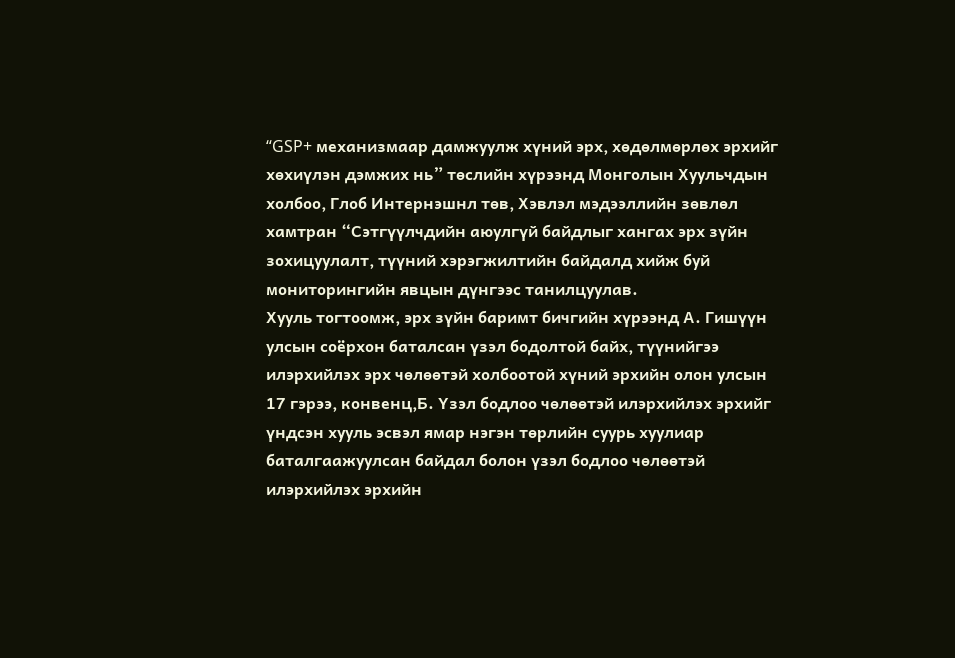“GSP+ механизмаар дамжуулж хүний эрх, хөдөлмөрлөх эрхийг хөхиүлэн дэмжих нь” төслийн хүрээнд Монголын Хуульчдын холбоо, Глоб Интернэшнл төв, Хэвлэл мэдээллийн зөвлөл хамтран “Сэтгүүлчдийн аюулгүй байдлыг хангах эрх зүйн зохицуулалт, түүний хэрэгжилтийн байдалд хийж буй мониторингийн явцын дүнгээс танилцуулав.
Хууль тогтоомж, эрх зүйн баримт бичгийн хүрээнд А. Гишүүн улсын соёрхон баталсан үзэл бодолтой байх, түүнийгээ илэрхийлэх эрх чөлөөтэй холбоотой хүний эрхийн олон улсын 17 гэрээ, конвенц,Б. Үзэл бодлоо чөлөөтэй илэрхийлэх эрхийг үндсэн хууль эсвэл ямар нэгэн төрлийн суурь хуулиар баталгаажуулсан байдал болон үзэл бодлоо чөлөөтэй илэрхийлэх эрхийн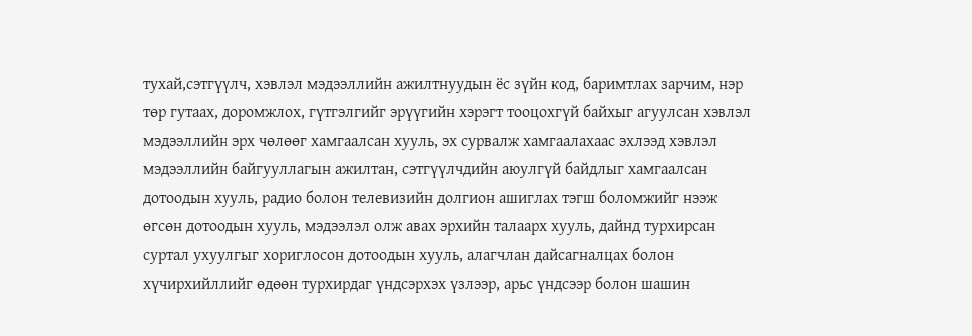тухай,сэтгүүлч, хэвлэл мэдээллийн ажилтнуудын ёс зүйн код, баримтлах зарчим, нэр төр гутаах, доромжлох, гүтгэлгийг эрүүгийн хэрэгт тооцохгүй байхыг агуулсан хэвлэл мэдээллийн эрх чөлөөг хамгаалсан хууль, эх сурвалж хамгаалахаас эхлээд хэвлэл мэдээллийн байгууллагын ажилтан, сэтгүүлчдийн аюулгүй байдлыг хамгаалсан дотоодын хууль, радио болон телевизийн долгион ашиглах тэгш боломжийг нээж өгсөн дотоодын хууль, мэдээлэл олж авах эрхийн талаарх хууль, дайнд турхирсан суртал ухуулгыг хориглосон дотоодын хууль, алагчлан дайсагналцах болон хүчирхийллийг өдөөн турхирдаг үндсэрхэх үзлээр, арьс үндсээр болон шашин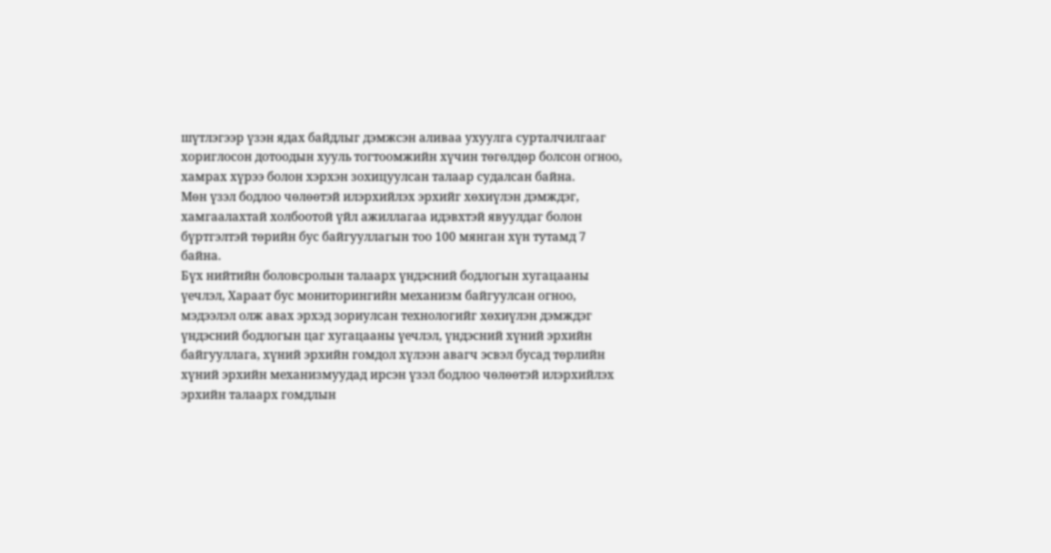шүтлэгээр үзэн ядах байдлыг дэмжсэн аливаа ухуулга сурталчилгааг хориглосон дотоодын хууль тогтоомжийн хүчин төгөлдөр болсон огноо, хамрах хүрээ болон хэрхэн зохицуулсан талаар судалсан байна.
Мөн үзэл бодлоо чөлөөтэй илэрхийлэх эрхийг хөхиүлэн дэмждэг, хамгаалахтай холбоотой үйл ажиллагаа идэвхтэй явуулдаг болон бүртгэлтэй төрийн бус байгууллагын тоо 100 мянган хүн тутамд 7 байна.
Бүх нийтийн боловсролын талаарх үндэсний бодлогын хугацааны үечлэл, Хараат бус мониторингийн механизм байгуулсан огноо, мэдээлэл олж авах эрхэд зориулсан технологийг хөхиүлэн дэмждэг үндэсний бодлогын цаг хугацааны үечлэл, үндэсний хүний эрхийн байгууллага, хүний эрхийн гомдол хүлээн авагч эсвэл бусад төрлийн хүний эрхийн механизмуудад ирсэн үзэл бодлоо чөлөөтэй илэрхийлэх эрхийн талаарх гомдлын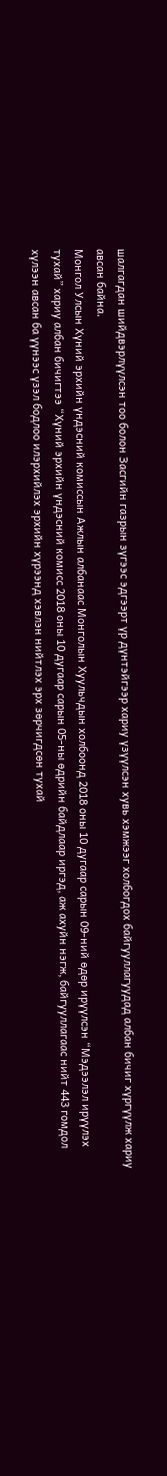шалгагдан шийдвэрлүүлсэн тоо болон Засгийн газрын зүгээс эдгээрт үр дүнтэйгээр хариу үзүүлсэн хувь хэмжээг холбогдох байгууллагуудад албан бичиг хүргүүлж хариу авсан байна.
Монгол Улсын Хүний эрхийн үндэсний комиссын Ажлын албанаас Монголын Хуульчдын холбоонд 2018 оны 10 дугаар сарын 09-ний өдөр ирүүлсэн “Мэдээлэл ирүүлэх тухай” хариу албан бичигтээ “Хүний эрхийн үндэсний комисс 2018 оны 10 дугаар сарын 05-ны өдрийн байдлаар иргэд, аж ахуйн нэгж, байгууллагаас нийт 443 гомдол хүлээн авсан ба үүнээс үзэл бодлоо илэрхийлэх эрхийн хүрээнд хэвлэн нийтлэх эрх зөрчигдсөн тухай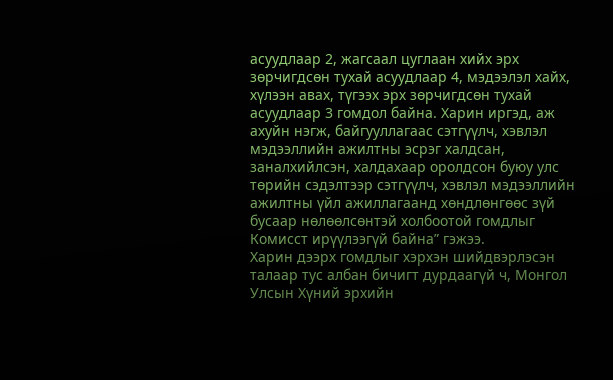асуудлаар 2, жагсаал цуглаан хийх эрх зөрчигдсөн тухай асуудлаар 4, мэдээлэл хайх, хүлээн авах, түгээх эрх зөрчигдсөн тухай асуудлаар 3 гомдол байна. Харин иргэд, аж ахуйн нэгж, байгууллагаас сэтгүүлч, хэвлэл мэдээллийн ажилтны эсрэг халдсан, заналхийлсэн, халдахаар оролдсон буюу улс төрийн сэдэлтээр сэтгүүлч, хэвлэл мэдээллийн ажилтны үйл ажиллагаанд хөндлөнгөөс зүй бусаар нөлөөлсөнтэй холбоотой гомдлыг Комисст ирүүлээгүй байна” гэжээ.
Харин дээрх гомдлыг хэрхэн шийдвэрлэсэн талаар тус албан бичигт дурдаагүй ч, Монгол Улсын Хүний эрхийн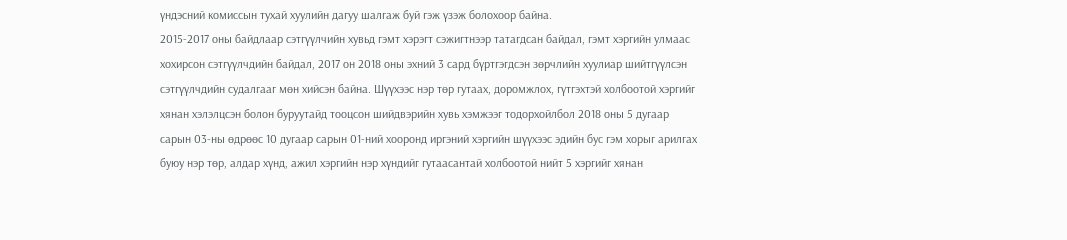үндэсний комиссын тухай хуулийн дагуу шалгаж буй гэж үзэж болохоор байна.
2015-2017 оны байдлаар сэтгүүлчийн хувьд гэмт хэрэгт сэжигтнээр татагдсан байдал, гэмт хэргийн улмаас хохирсон сэтгүүлчдийн байдал, 2017 он 2018 оны эхний 3 сард бүртгэгдсэн зөрчлийн хуулиар шийтгүүлсэн сэтгүүлчдийн судалгааг мөн хийсэн байна. Шүүхээс нэр төр гутаах, доромжлох, гүтгэхтэй холбоотой хэргийг хянан хэлэлцсэн болон буруутайд тооцсон шийдвэрийн хувь хэмжээг тодорхойлбол 2018 оны 5 дугаар сарын 03-ны өдрөөс 10 дугаар сарын 01-ний хооронд иргэний хэргийн шүүхээс эдийн бус гэм хорыг арилгах буюу нэр төр, алдар хүнд, ажил хэргийн нэр хүндийг гутаасантай холбоотой нийт 5 хэргийг хянан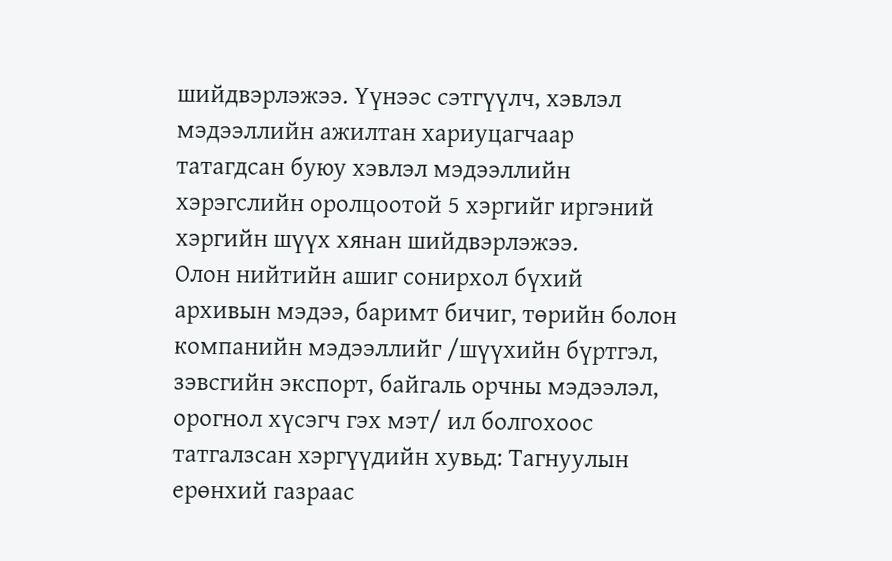шийдвэрлэжээ. Үүнээс сэтгүүлч, хэвлэл мэдээллийн ажилтан хариуцагчаар татагдсан буюу хэвлэл мэдээллийн хэрэгслийн оролцоотой 5 хэргийг иргэний хэргийн шүүх хянан шийдвэрлэжээ.
Олон нийтийн ашиг сонирхол бүхий архивын мэдээ, баримт бичиг, төрийн болон компанийн мэдээллийг /шүүхийн бүртгэл, зэвсгийн экспорт, байгаль орчны мэдээлэл, орогнол хүсэгч гэх мэт/ ил болгохоос татгалзсан хэргүүдийн хувьд: Тагнуулын ерөнхий газраас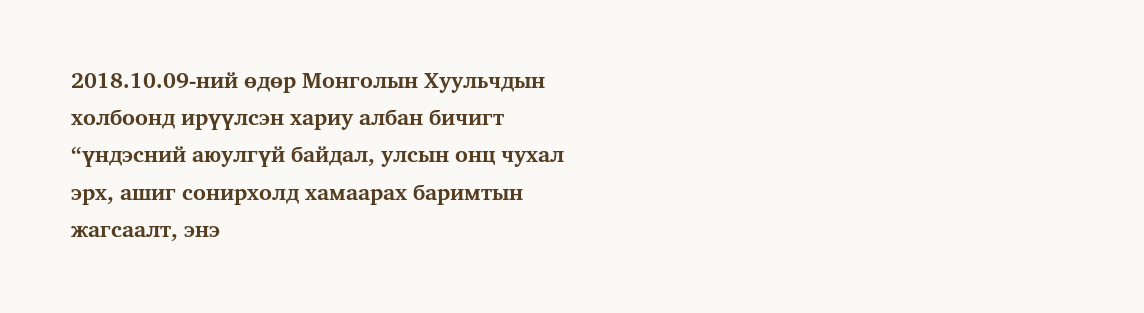2018.10.09-ний өдөр Монголын Хуульчдын холбоонд ирүүлсэн хариу албан бичигт “үндэсний аюулгүй байдал, улсын онц чухал эрх, ашиг сонирхолд хамаарах баримтын жагсаалт, энэ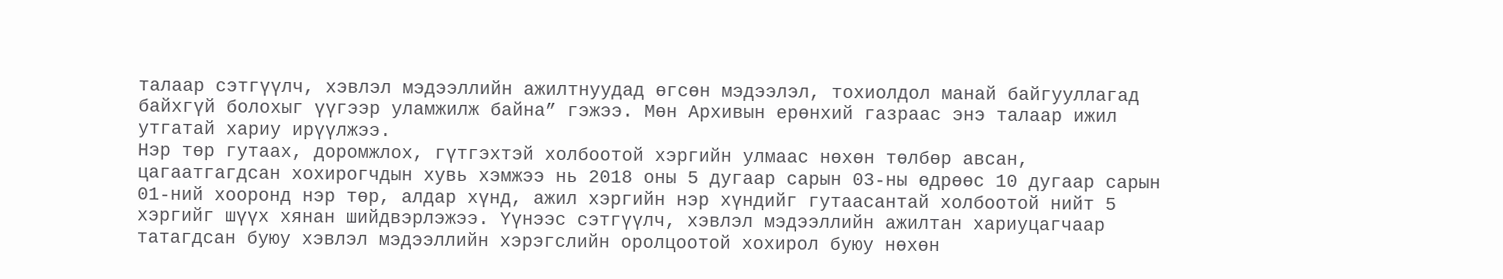талаар сэтгүүлч, хэвлэл мэдээллийн ажилтнуудад өгсөн мэдээлэл, тохиолдол манай байгууллагад байхгүй болохыг үүгээр уламжилж байна” гэжээ. Мөн Архивын ерөнхий газраас энэ талаар ижил утгатай хариу ирүүлжээ.
Нэр төр гутаах, доромжлох, гүтгэхтэй холбоотой хэргийн улмаас нөхөн төлбөр авсан, цагаатгагдсан хохирогчдын хувь хэмжээ нь 2018 оны 5 дугаар сарын 03-ны өдрөөс 10 дугаар сарын 01-ний хооронд нэр төр, алдар хүнд, ажил хэргийн нэр хүндийг гутаасантай холбоотой нийт 5 хэргийг шүүх хянан шийдвэрлэжээ. Үүнээс сэтгүүлч, хэвлэл мэдээллийн ажилтан хариуцагчаар татагдсан буюу хэвлэл мэдээллийн хэрэгслийн оролцоотой хохирол буюу нөхөн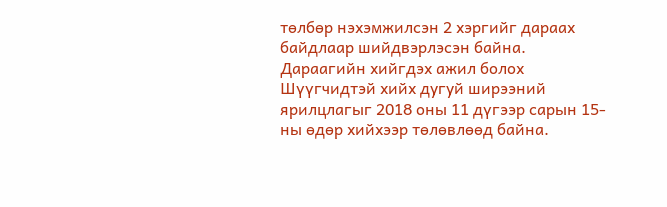төлбөр нэхэмжилсэн 2 хэргийг дараах байдлаар шийдвэрлэсэн байна.
Дараагийн хийгдэх ажил болох Шүүгчидтэй хийх дугуй ширээний ярилцлагыг 2018 оны 11 дүгээр сарын 15-ны өдөр хийхээр төлөвлөөд байна.